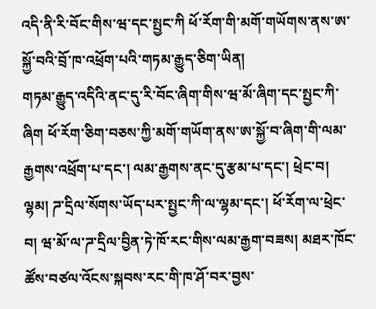འདི་ནི་རི་བོང་གིས་ཝ་དང་སྤྱང་ཀི ཕོ་རོག་གི་མགོ་གཡོགས་ནས་ཨ་སྐྱོ་བའི་བྲོ་ཁ་འཕྲོག་པའི་གཏམ་རྒྱུད་ཅིག་ཡིན།
གཏམ་རྒྱུད་འདིའི་ནང་དུ་རི་བོང་ཞིག་གིས་ཝ་མོ་ཞིག་དང་སྤྱང་ཀི་ཞིག ཕོ་རོག་ཅིག་བཅས་ཀྱི་མགོ་གཡོག་ནས་ཨ་སྐྱོ་བ་ཞིག་གི་ལམ་རྒྱགས་འཕྲོག་པ་དང་། ལམ་རྒྱགས་ནང་དུ་རྩམ་པ་དང་། ཕྲེང་བ། ལྷམ། ཌ་དྲིལ་སོགས་ཡོད་པར་སྤྱང་ཀི་ལ་ལྷམ་དང་། ཕོ་རོག་ལ་ཕྲེང་བ། ཝ་མོ་ལ་ཌ་དྲིལ་བྱིན་ཏེ་ཁོ་རང་གིས་ལམ་རྒྱག་བཟས། མཐར་ཁོང་ཚོས་བཙལ་འོངས་སྐབས་རང་གི་ཁ་ཤོ་བར་བྱས་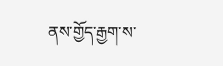ནས་གྱོད་རྒྱག་ས་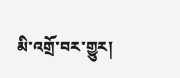མི་འགྲོ་བར་གྱུར།